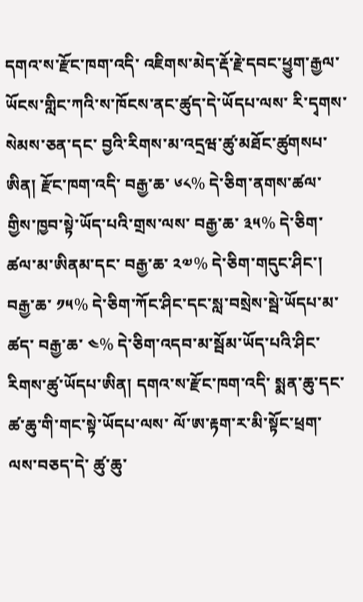དགའ་ས་རྫོང་ཁག་འདི་ འཇིགས་མེད་རྡོ་རྗེ་དབང་ཕྱུག་རྒྱལ་ཡོངས་གླིང་ཀའི་ས་ཁོངས་ནང་ཚུད་དེ་ཡོདཔ་ལས་ རི་དྭགས་སེམས་ཅན་དང་ བྱའི་རིགས་མ་འདྲཝ་ཚུ་མཐོང་ཚུགསཔ་ཨིན། རྫོང་ཁག་འདི་ བརྒྱ་ཆ་ ༦༨% དེ་ཅིག་ནགས་ཚལ་གྱིས་ཁྱབ་སྟེ་ཡོད་པའི་གྲས་ལས་ བརྒྱ་ཆ་ ༣༥% དེ་ཅིག་ཚལ་མ་ཨིནམ་དང་ བརྒྱ་ཆ་ ༢༧% དེ་ཅིག་གདུང་ཤིང་། བརྒྱ་ཆ་ ༡༥% དེ་ཅིག་ཀོང་ཤིང་དང་སླ་བསྲེས་སྦེ་ཡོདཔ་མ་ཚད་ བརྒྱ་ཆ་ ༤% དེ་ཅིག་འདབ་མ་སྦོམ་ཡོད་པའི་ཤིང་རིགས་ཚུ་ཡོདཔ་ཨིན། དགའ་ས་རྫོང་ཁག་འདི་ སྨན་ཆུ་དང་ཚ་ཆུ་གི་གང་སྟེ་ཡོདཔ་ལས་ ལོ་ཨ་རྟག་ར་མི་སྟོང་ཕྲག་ལས་བཅད་དེ་ ཚུ་ཆུ་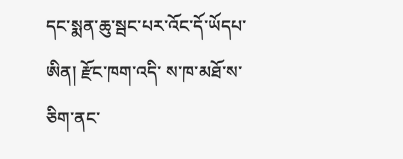དང་སྨན་ཆུ་སྦང་པར་འོང་དོ་ཡོདཔ་ཨིན། རྫོང་ཁག་འདི་ ས་ཁ་མཐོ་ས་ཅིག་ནང་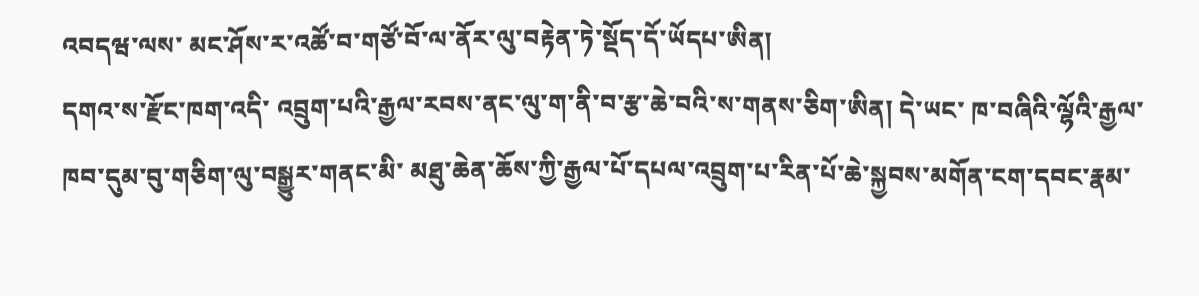འབདཝ་ལས་ མང་ཤོས་ར་འཚོ་བ་གཙོ་བོ་ལ་ནོར་ལུ་བརྟེན་ཏེ་སྡོད་དོ་ཡོདཔ་ཨིན།
དགའ་ས་རྫོང་ཁག་འདི་ འབྲུག་པའི་རྒྱལ་རབས་ནང་ལུ་ག་ནི་བ་རྩ་ཆེ་བའི་ས་གནས་ཅིག་ཨིན། དེ་ཡང་ ཁ་བཞིའི་ལྷོའི་རྒྱལ་ཁབ་དུམ་བུ་གཅིག་ལུ་བསྒྱུར་གནང་མི་ མཐུ་ཆེན་ཆོས་ཀྱི་རྒྱལ་པོ་དཔལ་འབྲུག་པ་རིན་པོ་ཆེ་སྐྱབས་མགོན་ངག་དབང་རྣམ་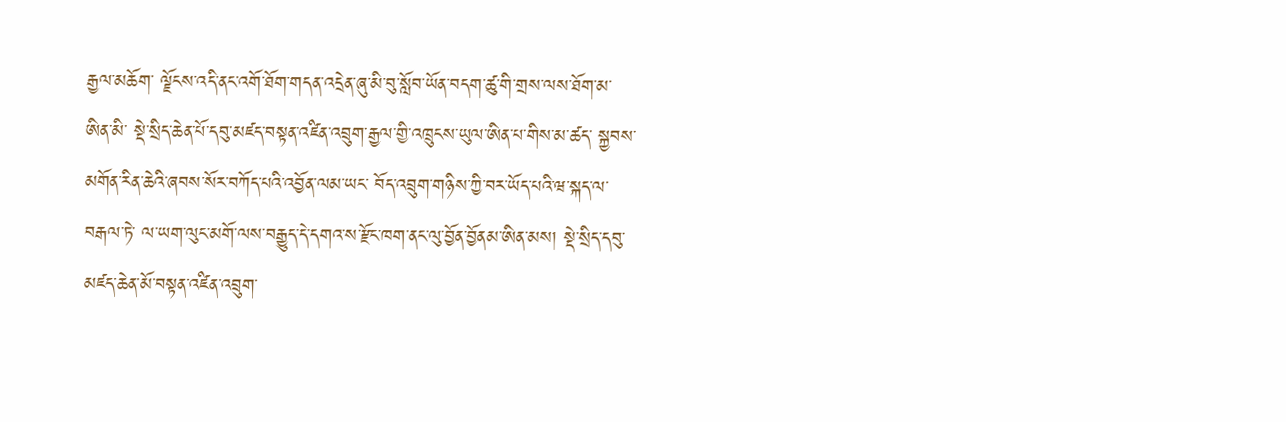རྒྱལ་མཆོག་ ལྗོངས་འདི་ནང་འགོ་ཐོག་གདན་འདྲེན་ཞུ་མི་བུ་སློབ་ཡོན་བདག་ཚུ་གི་གྲས་ལས་ཐོག་མ་ཨིན་མི་ སྡེ་སྲིད་ཆེན་པོ་དབུ་མཛད་བསྟན་འཛིན་འབྲུག་རྒྱལ་གྱི་འཁྲུངས་ཡུལ་ཨིན་པ་གིས་མ་ཚད་ སྐྱབས་མགོན་རིན་ཆེའི་ཞབས་སོར་བཀོད་པའི་འབྱོན་ལམ་ཡང་ བོད་འབྲུག་གཉིས་ཀྱི་བར་ཡོད་པའི་ཝ་སྐད་ལ་བརྒལ་ཏེ་ ལ་ཡག་ལུང་མགོ་ལས་བརྒྱུད་དེ་དགའ་ས་རྫོང་ཁག་ནང་ལུ་བྱོན་བྱོནམ་ཨིན་མས། སྡེ་སྲིད་དབུ་མཛད་ཆེན་མོ་བསྟན་འཛིན་འབྲུག་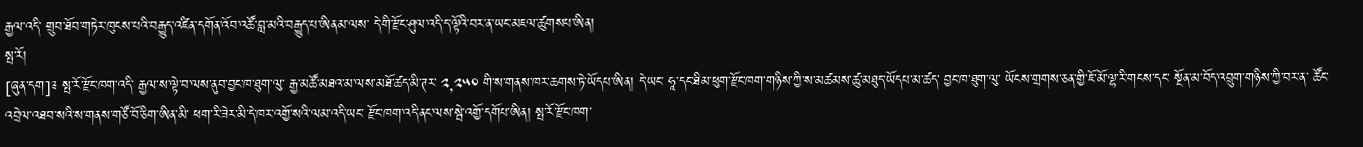རྒྱལ་འདི་ གྲུབ་ཐོབ་གཏེར་ཁུངས་པའི་བརྒྱུད་འཛིན་དགོན་འོབ་འཚོ་བླ་མའི་བརྒྱུད་པ་ཨིནམ་ལས་ དེ་གི་རྫོང་ཤུལ་འདི་ད་ལྟོའི་བར་ན་ཡང་མཇལ་ཚུགསཔ་ཨིན།
སྤ་རོ།
[ཞུན་དག]༉ སྤ་རོ་རྫོང་ཁག་འདི་ རྒྱལ་ས་ལྟེ་བ་ལས་ནུབ་བྱང་ཁ་ཐུག་ལུ་ རྒྱ་མཚོ་མཐའ་མ་ལས་མཐོ་ཚད་མི་ཊར་ ༢,༢༥༠ གི་ས་གནས་ཁར་ཆགས་ཏེ་ཡོདཔ་ཨིན། དེ་ཡང་ ཧཱ་དང་ཐིམ་ཕུག་རྫོང་ཁག་གཉིས་ཀྱི་ས་མཚམས་ཚུ་མཐུད་ཡོདཔ་མ་ཚད་ བྱང་ཁ་ཐུག་ལུ་ ཡོངས་གྲགས་ཅན་གྱི་ཇོ་མོ་ལྷ་རི་གངས་དང་ སྔོན་མ་བོད་འབྲུག་གཉིས་ཀྱི་བར་ན་ ཚོང་འབྲེལ་འཐབ་སའི་ས་གནས་གཙོ་བོ་ཅིག་ཨིན་མི་ ཕག་རི་ཟེར་མི་དེ་ཁར་འགྱོ་སའི་ལམ་འདི་ཡང་ རྫོང་ཁག་འདི་ནང་ལས་སྦེ་འགྱོ་དགོཔ་ཨིན། སྤ་རོ་རྫོང་ཁག་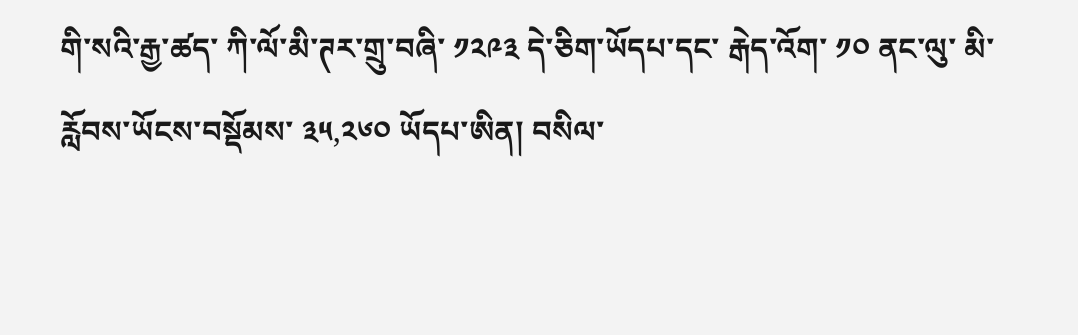གི་སའི་རྒྱ་ཚད་ ཀི་ལོ་མི་ཊར་གྲུ་བཞི་ ༡༢༩༣ དེ་ཅིག་ཡོདཔ་དང་ རྒེད་འོག་ ༡༠ ནང་ལུ་ མི་རློབས་ཡོངས་བསྡོམས་ ༣༥,༢༦༠ ཡོདཔ་ཨིན། བསིལ་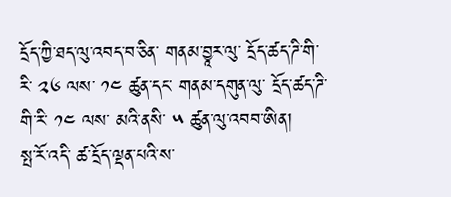དྲོད་ཀྱི་ཐད་ལུ་འབད་བ་ཅིན་ གནམ་བྱཱར་ལུ་ དྲོད་ཚད་ཌི་གི་རི་ ༢༦ ལས་ ༡༤ ཚུན་དང་ གནམ་དགུན་ལུ་ དྲོད་ཚད་ཌི་གི་རི་ ༡༤ ལས་ མའི་ནསི་ ༥ ཚུན་ལུ་འབབ་ཨིན།
སྤ་རོ་འདི་ ཚ་དྲོད་ལྡན་པའི་ས་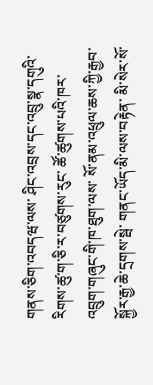གནས་ཅིག་འབདཝ་ལས་ ཤིང་འབྲས་དང་འབྲུ་སྣ་དགུའི་རིགས་ཚུ་ག་ཅི་ར་བཙུགས་རུང་ ཚོ་ཚུགས་པའི་ཁར་ འབྲུག་གཞུང་གི་ཁ་ཐུག་ལས་ སོ་ནམ་འཕྲུལ་ཆས་ཀྱི་རྒྱབ་སྐྱོར་རྒྱ་ཆེ་དྲགས་སྦེ་ གནང་ཡོད་མི་ལས་བརྟེན་ མི་སེར་སོ་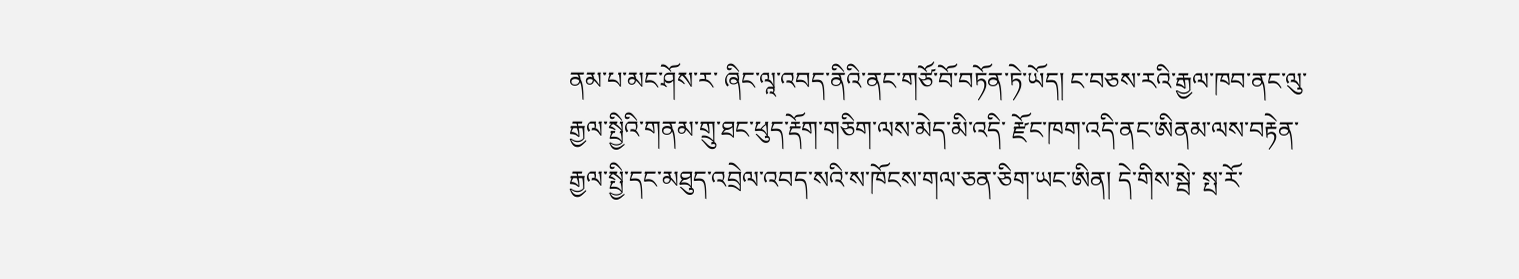ནམ་པ་མང་ཤོས་ར་ ཞིང་ལཱ་འབད་ནིའི་ནང་གཙོ་བོ་བཏོན་ཏེ་ཡོད། ང་བཅས་རའི་རྒྱལ་ཁབ་ནང་ལུ་ རྒྱལ་སྤྱིའི་གནམ་གྲུ་ཐང་ཕུད་རྡོག་གཅིག་ལས་མེད་མི་འདི་ རྫོང་ཁག་འདི་ནང་ཨིནམ་ལས་བརྟེན་ རྒྱལ་སྤྱི་དང་མཐུད་འབྲེལ་འབད་སའི་ས་ཁོངས་གལ་ཅན་ཅིག་ཡང་ཨིན། དེ་གིས་སྦེ་ སྤ་རོ་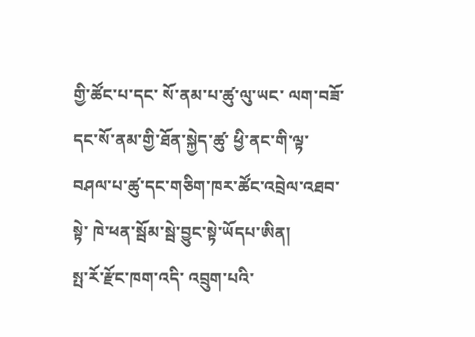གྱི་ཚོང་པ་དང་ སོ་ནམ་པ་ཚུ་ལུ་ཡང་ ལག་བཟོ་དང་སོ་ནམ་གྱི་ཐོན་སྐྱེད་ཚུ་ ཕྱི་ནང་གི་ལྟ་བཤལ་པ་ཚུ་དང་གཅིག་ཁར་ཚོང་འབྲེལ་འཐབ་སྟེ་ ཁེ་ཕན་སྦོམ་སྦེ་བྱུང་སྟེ་ཡོདཔ་ཨིན།
སྤ་རོ་རྫོང་ཁག་འདི་ འབྲུག་པའི་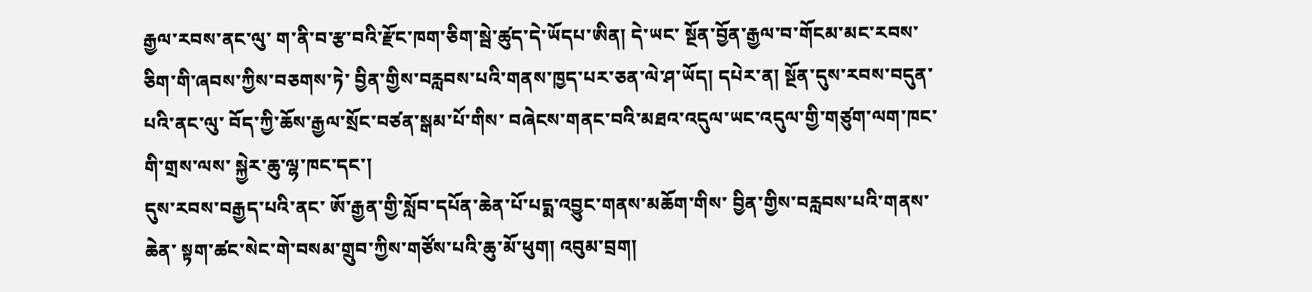རྒྱལ་རབས་ནང་ལུ་ ག་ནི་བ་རྩ་བའི་རྫོང་ཁག་ཅིག་སྦེ་ཚུད་དེ་ཡོདཔ་ཨིན། དེ་ཡང་ སྔོན་བྱོན་རྒྱལ་བ་གོངམ་མང་རབས་ཅིག་གི་ཞབས་ཀྱིས་བཅགས་ཏེ་ བྱིན་གྱིས་བརླབས་པའི་གནས་ཁྱད་པར་ཅན་ལེ་ཤ་ཡོད། དཔེར་ན། སྔོན་དུས་རབས་བདུན་པའི་ནང་ལུ་ བོད་ཀྱི་ཆོས་རྒྱལ་སྲོང་བཙན་སྒམ་པོ་གིས་ བཞེངས་གནང་བའི་མཐའ་འདུལ་ཡང་འདུལ་གྱི་གཙུག་ལག་ཁང་གི་གྲས་ལས་ སྐྱེར་ཆུ་ལྷ་ཁང་དང་།
དུས་རབས་བརྒྱད་པའི་ནང་ ཨོ་རྒྱན་གྱི་སློབ་དཔོན་ཆེན་པོ་པདྨ་འབྱུང་གནས་མཆོག་གིས་ བྱིན་གྱིས་བརླབས་པའི་གནས་ཆེན་ སྟག་ཚང་སེང་གེ་བསམ་གྲུབ་ཀྱིས་གཙོས་པའི་ཆུ་མོ་ཕུག། འབུམ་བྲག།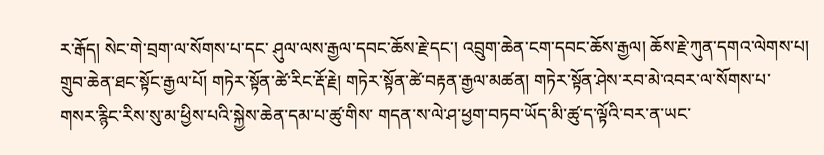ར་རྒོད། སེང་གེ་བྲག་ལ་སོགས་པ་དང་ ཤུལ་ལས་རྒྱལ་དབང་ཆོས་རྗེ་དང་། འབྲུག་ཆེན་ངག་དབང་ཆོས་རྒྱལ། ཆོས་རྗེ་ཀུན་དགའ་ལེགས་པ། གྲུབ་ཆེན་ཐང་སྟོང་རྒྱལ་པོ། གཏེར་སྟོན་ཚེ་རིང་རྡོ་རྗེ། གཏེར་སྟོན་ཚེ་བརྟན་རྒྱལ་མཚན། གཏེར་སྟོན་ཤེས་རབ་མེ་འབར་ལ་སོགས་པ་ གསར་རྙིང་རིས་སུ་མ་ཕྱིས་པའི་སྐྱེས་ཆེན་དམ་པ་ཚུ་གིས་ གདན་ས་ལེ་ཤ་ཕྱག་བཏབ་ཡོད་མི་ཚུ་ད་ལྟོའི་བར་ན་ཡང་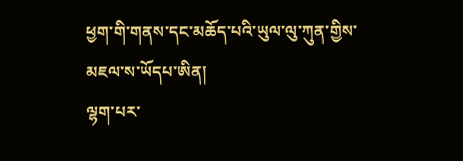ཕྱག་གི་གནས་དང་མཆོད་པའི་ཡུལ་ལུ་ཀུན་གྱིས་མཇལ་ས་ཡོདཔ་ཨིན།
ལྷག་པར་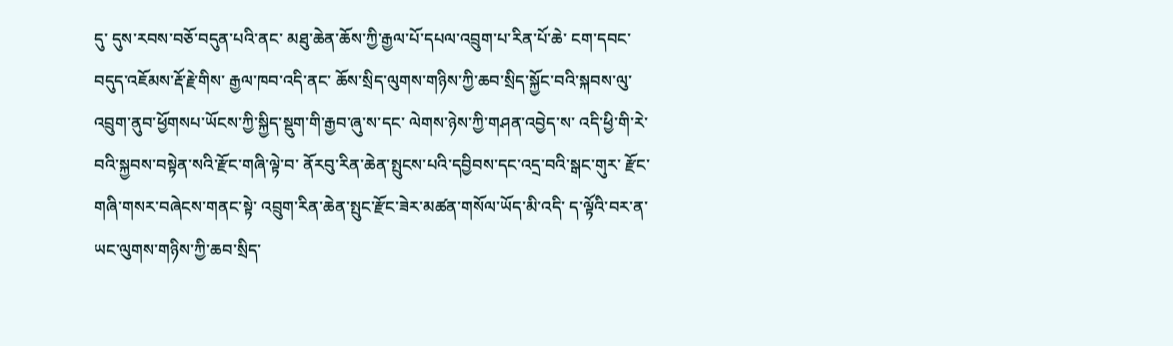དུ་ དུས་རབས་བཅོ་བདུན་པའི་ནང་ མཐུ་ཆེན་ཆོས་ཀྱི་རྒྱལ་པོ་དཔལ་འབྲུག་པ་རིན་པོ་ཆེ་ ངག་དབང་བདུད་འཇོམས་རྡོ་རྗེ་གིས་ རྒྱལ་ཁབ་འདི་ནང་ ཆོས་སྲིད་ལུགས་གཉིས་ཀྱི་ཆབ་སྲིད་སྐྱོང་བའི་སྐབས་ལུ་ འབྲུག་ནུབ་ཕྱོགསཔ་ཡོངས་ཀྱི་སྐྱིད་སྡུག་གི་རྒྱབ་ཞུ་ས་དང་ ལེགས་ཉེས་ཀྱི་གཤན་འབྱེད་ས་ འདི་ཕྱི་གི་རེ་བའི་སྐྱབས་བསྟེན་སའི་རྫོང་གཞི་ལྟེ་བ་ ནོརབུ་རིན་ཆེན་སྤུངས་པའི་དབྱིབས་དང་འདྲ་བའི་སྒང་གུར་ རྫོང་གཞི་གསར་བཞེངས་གནང་སྟེ་ འབྲུག་རིན་ཆེན་སྤུང་རྫོང་ཟེར་མཚན་གསོལ་ཡོད་མི་འདི་ ད་ལྟོའི་བར་ན་ཡང་ལུགས་གཉིས་ཀྱི་ཆབ་སྲིད་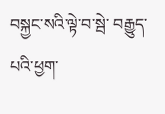བསྐྱང་སའི་ལྟེ་བ་སྦེ་ བརྒྱུད་པའི་ཕྱག་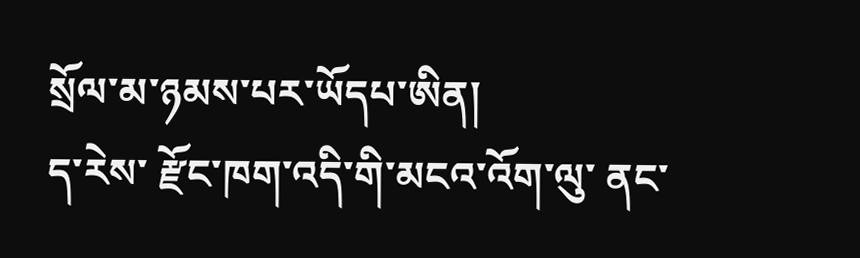སྲོལ་མ་ཉམས་པར་ཡོདཔ་ཨིན།
ད་རེས་ རྫོང་ཁག་འདི་གི་མངའ་འོག་ལུ་ ནང་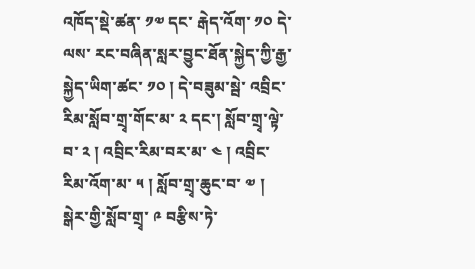འཁོད་སྡེ་ཚན་ ༡༧ དང་ རྒེད་འོག་ ༡༠ དེ་ལས་ རང་བཞིན་སླར་བྱུང་ཐོན་སྐྱེད་ཀྱི་རྒྱ་སྐྱེད་ཡིག་ཚང་ ༡༠ ། དེ་བཟུམ་སྦེ་ འབྲིང་རིམ་སློབ་གྲྭ་གོང་མ་ ༢ དང་། སློབ་གྲྭ་ལྟེ་བ་ ༢ ། འབྲིང་རིམ་བར་མ་ ༤ ། འབྲིང་རིམ་འོག་མ་ ༥ ། སློབ་གྲྭ་ཆུང་བ་ ༧ ། སྒེར་གྱི་སློབ་གྲྭ་ ༩ བརྩིས་ཏེ་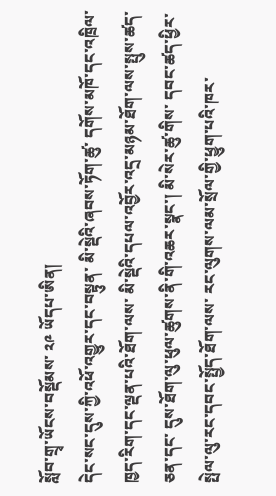སློབ་གྲྭ་ཡོངས་བསྡོམས་ ༢༩ ཡོདཔ་ཨིན།
དེང་སང་དུས་ཀྱི་འཕོ་འགྱུར་དང་བསྟུན་ མི་སྡེའི་ཞབས་ཏོག་ཚུ་ དགོས་མཁོ་དང་འཁྲིལ་ ཁྱད་རིག་དང་ལྡན་པའི་ཐོག་ལས་ མི་སྡེའི་དཔལ་འབྱོར་འདྲ་མཉམ་ཐོག་ལས་སྤུས་ཚད་ཅན་དང་ དུས་ཐོག་ལུ་ཕུལ་ཚུགས་ནི་གི་འཆར་སྣང་། མི་སེར་ཚུ་གིས་ དབང་ཚད་ཕྱིར་སྤེལ་ལུ་རང་དབང་སྤྱོད་ཐོག་ལས་ རང་ལུགས་ལམ་སྲོལ་གྱི་ཕྱུག་པའི་ཁར་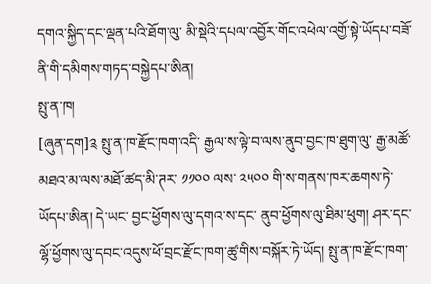དགའ་སྐྱིད་དང་ལྡན་པའི་ཐོག་ལུ་ མི་སྡེའི་དཔལ་འབྱོར་གོང་འཕེལ་འགྱོ་སྟེ་ཡོདཔ་བཟོ་ནི་གི་དམིགས་གཏད་བསྐྱེདཔ་ཨིན།
སྤུ་ན་ཁ།
[ཞུན་དག]༉ སྤུ་ན་ཁ་རྫོང་ཁག་འདི་ རྒྱལ་ས་ལྟེ་བ་ལས་ནུབ་བྱང་ཁ་ཐུག་ལུ་ རྒྱ་མཚོ་མཐའ་མ་ལས་མཐོ་ཚད་མི་ཊར་ ༡༡༠༠ ལས་ ༢༥༠༠ གི་ས་གནས་ཁར་ཆགས་ཏེ་ཡོདཔ་ཨིན། དེ་ཡང་ བྱང་ཕྱོགས་ལུ་དགའ་ས་དང་ ནུབ་ཕྱོགས་ལུ་ཐིམ་ཕུག། ཤར་དང་ལྷོ་ཕྱོགས་ལུ་དབང་འདུས་ཕོ་བྲང་རྫོང་ཁག་ཚུ་གིས་བསྐོར་ཏེ་ཡོད། སྤུ་ན་ཁ་རྫོང་ཁག་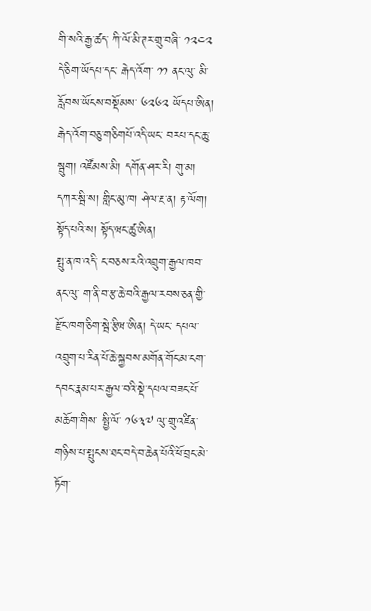གི་སའི་རྒྱ་ཚད་ ཀི་ལོ་མི་ཊར་གྲུ་བཞི་ ༡༢༤༢ དེ་ཅིག་ཡོདཔ་དང་ རྒེད་འོག་ ༡༡ ནང་ལུ་ མི་རློབས་ཡོངས་བསྡོམས་ ༦༢༦༢ ཡོདཔ་ཨིན། རྒེད་འོག་བཅུ་གཅིགཔོ་འདི་ཡང་ བརཔ་དང་ཆུ་སྦུག། འཛོམས་མི། དགོན་ཤར་རི། གུ་མ། དཀར་སྦི་ས། གླིང་མུ་ཁ། ཤེལ་རྔ་ན། རྟ་ལོག། སྟོད་པའི་ས། སྟོད་ཝང་ཚུ་ཨིན།
སྤུ་ན་ཁ་འདི་ ང་བཅས་རའི་འབྲུག་རྒྱལ་ཁབ་ནང་ལུ་ ག་ནི་བ་རྩ་ཆེ་བའི་རྒྱལ་རབས་ཅན་གྱི་རྫོང་ཁག་ཅིག་སྦེ་རྩིཝ་ཨིན། དེ་ཡང་ དཔལ་འབྲུག་པ་རིན་པོ་ཆེ་སྐྱབས་མགོན་གོང་མ་ངག་དབང་རྣམ་པར་རྒྱལ་བའི་སྡེ་དཔལ་བཟང་པོ་མཆོག་གིས་ སྤྱི་ལོ་ ༡༦༣༧ ལུ་གྲུ་འཛིན་གཉིས་པ་སྤུངས་ཐང་བདེ་བ་ཆེན་པོའི་ཕོ་བྲང་མེ་ཏོག་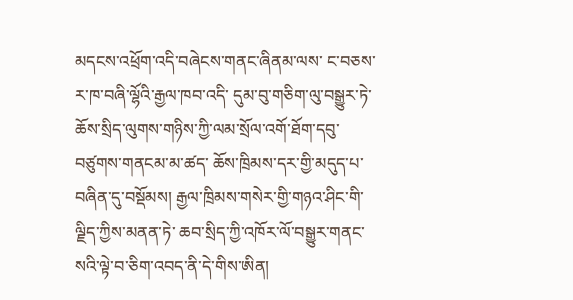མདངས་འཕྲོག་འདི་བཞེངས་གནང་ཞིནམ་ལས་ ང་བཅས་ར་ཁ་བཞི་ལྷོའི་རྒྱལ་ཁབ་འདི་ དུམ་བུ་གཅིག་ལུ་བསྒྱུར་ཏེ་ ཆོས་སྲིད་ལུགས་གཉིས་ཀྱི་ལམ་སྲོལ་འགོ་ཐོག་དབུ་བཙུགས་གནངམ་མ་ཚད་ ཆོས་ཁྲིམས་དར་གྱི་མདུད་པ་བཞིན་དུ་བསྡོམས། རྒྱལ་ཁྲིམས་གསེར་གྱི་གཉའ་ཤིང་གི་ལྗིད་ཀྱིས་མནན་ཏེ་ ཆབ་སྲིད་ཀྱི་འཁོར་ལོ་བསྒྱུར་གནང་སའི་ལྟེ་བ་ཅིག་འབད་ནི་དེ་གིས་ཨིན།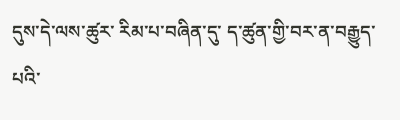དུས་དེ་ལས་ཚུར་ རིམ་པ་བཞིན་དུ་ ད་ཚུན་གྱི་བར་ན་བརྒྱུད་པའི་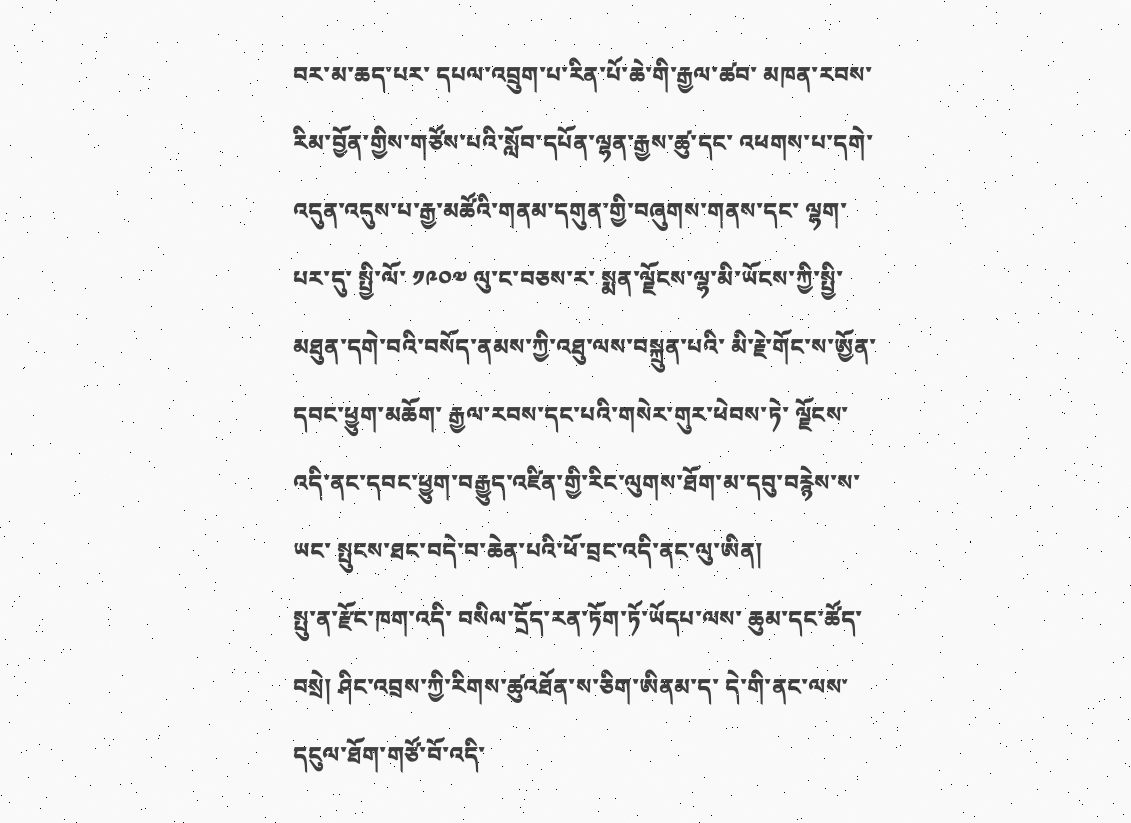བར་མ་ཆད་པར་ དཔལ་འབྲུག་པ་རིན་པོ་ཆེ་གི་རྒྱལ་ཚབ་ མཁན་རབས་རིམ་བྱོན་གྱིས་གཙོས་པའི་སློབ་དཔོན་ལྷན་རྒྱས་ཚུ་དང་ འཕགས་པ་དགེ་འདུན་འདུས་པ་རྒྱ་མཚོའི་གནམ་དགུན་གྱི་བཞུགས་གནས་དང་ ལྷག་པར་དུ་ སྤྱི་ལོ་ ༡༩༠༧ ལུ་ང་བཅས་ར་ སྨན་ལྗོངས་ལྷ་མི་ཡོངས་ཀྱི་སྤྱི་མཐུན་དགེ་བའི་བསོད་ནམས་ཀྱི་འཐུ་ལས་བསྐྲུན་པའི་ མི་རྗེ་གོང་ས་ཨྱོན་དབང་ཕྱུག་མཆོག་ རྒྱལ་རབས་དང་པའི་གསེར་གུར་ཕེབས་ཏེ་ ལྗོངས་འདི་ནང་དབང་ཕྱུག་བརྒྱུད་འཛིན་གྱི་རིང་ལུགས་ཐོག་མ་དབུ་བརྙེས་ས་ཡང་ སྤུངས་ཐང་བདེ་བ་ཆེན་པའི་ཕོ་བྲང་འདི་ནང་ལུ་ཨིན།
སྤུ་ན་རྫོང་ཁག་འདི་ བསིལ་དྲོད་རན་ཏོག་ཏོ་ཡོདཔ་ལས་ ཆུམ་དང་ཚོད་བསྲེ། ཤིང་འབྲས་ཀྱི་རིགས་ཚུའཐོན་ས་ཅིག་ཨིནམ་ད་ དེ་གི་ནང་ལས་ དངུལ་ཐོག་གཙོ་བོ་འདི་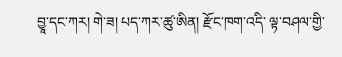བྱཱ་དང་ཀར། གེ་ཟ། པད་ཀར་ཚུ་ཨིན། རྫོང་ཁག་འདི་ ལྟ་བཤལ་གྱི་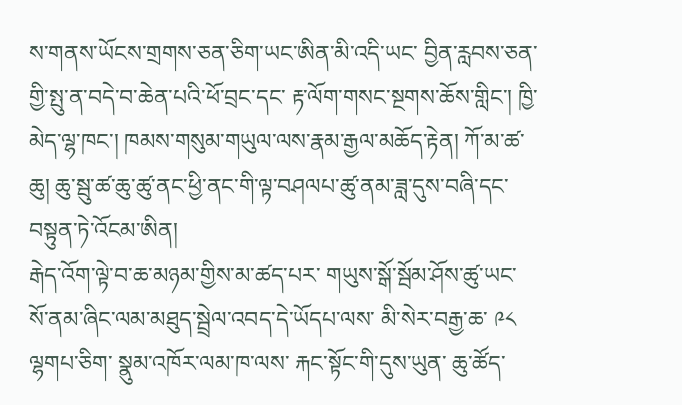ས་གནས་ཡོངས་གྲགས་ཅན་ཅིག་ཡང་ཨིན་མི་འདི་ཡང་ བྱིན་རླབས་ཅན་གྱི་སྤུ་ན་བདེ་བ་ཆེན་པའི་ཕོ་བྲང་དང་ རྟ་ལོག་གསང་སྔགས་ཆོས་གླིང་། ཁྱི་མེད་ལྷ་ཁང་། ཁམས་གསུམ་གཡུལ་ལས་རྣམ་རྒྱལ་མཆོད་རྟེན། ཀོ་མ་ཚ་ཆུ། ཆུ་སྦུ་ཚ་ཆུ་ཚུ་ནང་ཕྱི་ནང་གི་ལྟ་བཤལཔ་ཚུ་ནམ་ཟླ་དུས་བཞི་དང་བསྟུན་ཏེ་འོངམ་ཨིན།
རྒེད་འོག་ལྟེ་བ་ཆ་མཉམ་གྱིས་མ་ཚད་པར་ གཡུས་སྒོ་སྦོམ་ཤོས་ཚུ་ཡང་ སོ་ནམ་ཞིང་ལམ་མཐུད་སྦྲེལ་འབད་དེ་ཡོདཔ་ལས་ མི་སེར་བརྒྱ་ཆ་ ༩༨ ལྷགཔ་ཅིག་ སྣུམ་འཁོར་ལམ་ཁ་ལས་ རྐང་སྟོང་གི་དུས་ཡུན་ ཆུ་ཚོད་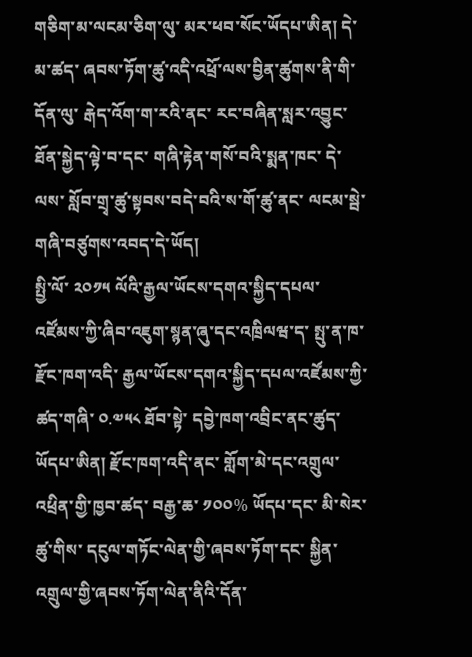གཅིག་མ་ལངམ་ཅིག་ལུ་ མར་ཕབ་སོང་ཡོདཔ་ཨིན། དེ་མ་ཚད་ ཞབས་ཏོག་ཚུ་འདི་འཕྲོ་ལས་བྱིན་ཚུགས་ནི་གི་དོན་ལུ་ རྒེད་འོག་ག་རའི་ནང་ རང་བཞིན་སླར་འབྱུང་ཐོན་སྐྱེད་ལྟེ་བ་དང་ གཞི་རྟེན་གསོ་བའི་སྨན་ཁང་ དེ་ལས་ སློབ་གྲྭ་ཚུ་སྟབས་བདེ་བའི་ས་གོ་ཚུ་ནང་ ལངམ་སྦེ་གཞི་བཙུགས་འབད་དེ་ཡོད།
སྤྱི་ལོ་ ༢༠༡༥ ལོའི་རྒྱལ་ཡོངས་དགའ་སྐྱིད་དཔལ་འཛོམས་ཀྱི་ཞིབ་འཇུག་སྙན་ཞུ་དང་འཁྲིལཝ་ད་ སྤུ་ན་ཁ་རྫོང་ཁག་འདི་ རྒྱལ་ཡོངས་དགའ་སྐྱིད་དཔལ་འཛོམས་ཀྱི་ཚད་གཞི་ ༠.༧༥༨ ཐོབ་སྟེ་ དབྱེ་ཁག་འབྲིང་ནང་ཚུད་ཡོདཔ་ཨིན། རྫོང་ཁག་འདི་ནང་ གློག་མེ་དང་འགྲུལ་འཕྲིན་གྱི་ཁྱབ་ཚད་ བརྒྱ་ཆ་ ༡༠༠% ཡོདཔ་དང་ མི་སེར་ཚུ་གིས་ དངུལ་གཏོང་ལེན་གྱི་ཞབས་ཏོག་དང་ སྐྱིན་འགྲུལ་གྱི་ཞབས་ཏོག་ལེན་ནིའི་དོན་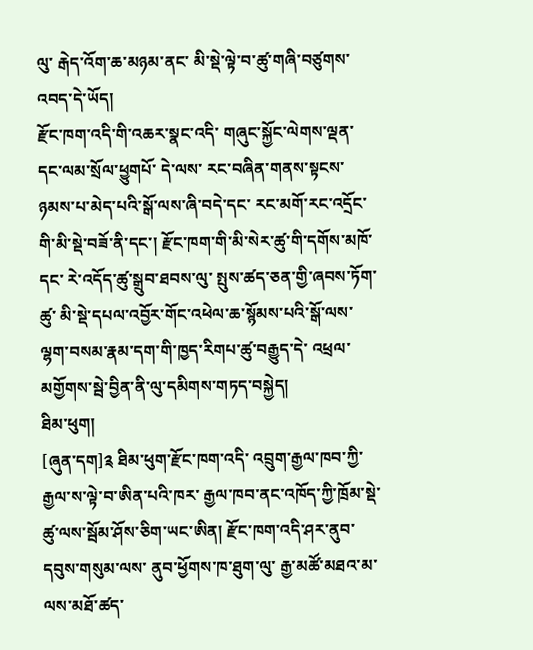ལུ་ རྒེད་འོག་ཆ་མཉམ་ནང་ མི་སྡེ་ལྟེ་བ་ཚུ་གཞི་བཙུགས་འབད་དེ་ཡོད།
རྫོང་ཁག་འདི་གི་འཆར་སྣང་འདི་ གཞུང་སྐྱོང་ལེགས་ལྡན་དང་ལམ་སྲོལ་ཕྱུགཔོ་ དེ་ལས་ རང་བཞིན་གནས་སྟངས་ཉམས་པ་མེད་པའི་སྒོ་ལས་ཞི་བདེ་དང་ རང་མགོ་རང་འདྲོང་གི་མི་སྡེ་བཟོ་ནི་དང་། རྫོང་ཁག་གི་མི་སེར་ཚུ་གི་དགོས་མཁོ་དང་ རེ་འདོད་ཚུ་སྒྲུབ་ཐབས་ལུ་ སྤུས་ཚད་ཅན་གྱི་ཞབས་ཏོག་ཚུ་ མི་སྡེ་དཔལ་འབྱོར་གོང་འཕེལ་ཆ་སྙོམས་པའི་སྒོ་ལས་ ལྷག་བསམ་རྣམ་དག་གི་ཁྱད་རིགཔ་ཚུ་བརྒྱུད་དེ་ འཕྲལ་མགྱོགས་སྦེ་བྱིན་ནི་ལུ་དམིགས་གཏད་བསྐྱེད།
ཐིམ་ཕུག།
[ཞུན་དག]༉ ཐིམ་ཕུག་རྫོང་ཁག་འདི་ འབྲུག་རྒྱལ་ཁབ་ཀྱི་རྒྱལ་ས་ལྟེ་བ་ཨིན་པའི་ཁར་ རྒྱལ་ཁབ་ནང་འཁོད་ཀྱི་ཁྲོམ་སྡེ་ཚུ་ལས་སྦོམ་ཤོས་ཅིག་ཡང་ཨིན། རྫོང་ཁག་འདི་ཤར་ནུབ་དབུས་གསུམ་ལས་ ནུབ་ཕྱོགས་ཁ་ཐུག་ལུ་ རྒྱ་མཚོ་མཐའ་མ་ལས་མཐོ་ཚད་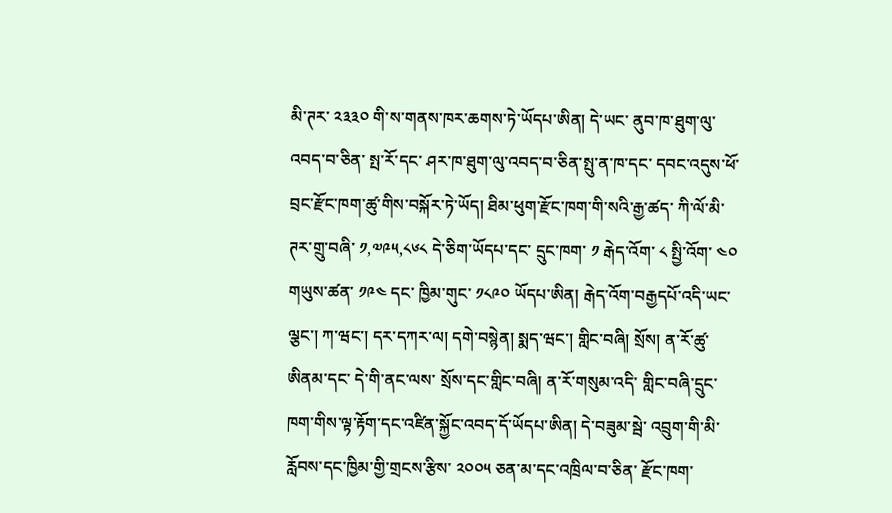མི་ཊར་ ༢༣༣༠ གི་ས་གནས་ཁར་ཆགས་ཏེ་ཡོདཔ་ཨིན། དེ་ཡང་ ནུབ་ཁ་ཐུག་ལུ་འབད་བ་ཅིན་ སྤ་རོ་དང་ ཤར་ཁ་ཐུག་ལུ་འབད་བ་ཅིན་སྤུ་ན་ཁ་དང་ དབང་འདུས་ཕོ་བྲང་རྫོང་ཁག་ཚུ་གིས་བསྐོར་ཏེ་ཡོད། ཐིམ་ཕུག་རྫོང་ཁག་གི་སའི་རྒྱ་ཚད་ ཀི་ལོ་མི་ཊར་གྲུ་བཞི་ ༡,༧༩༥,༨༦༨ དེ་ཅིག་ཡོདཔ་དང་ དྲུང་ཁག་ ༡ རྒེད་འོག་ ༨ སྤྱི་འོག་ ༤༠ གཡུས་ཚན་ ༡༩༤ དང་ ཁྱིམ་གུང་ ༡༨༩༠ ཡོདཔ་ཨིན། རྒེད་འོག་བརྒྱདཔོ་འདི་ཡང་ ལྕང་། ཀ་ཝང་། དར་དཀར་ལ། དགེ་བསྙེན། སྨད་ཝང་། གླིང་བཞི། སྲོས། ན་རོ་ཚུ་ཨིནམ་དང་ དེ་གི་ནང་ལས་ སྲོས་དང་གླིང་བཞི། ན་རོ་གསུམ་འདི་ གླིང་བཞི་དྲུང་ཁག་གིས་ལྟ་རྟོག་དང་འཛིན་སྐྱོང་འབད་དོ་ཡོདཔ་ཨིན། དེ་བཟུམ་སྦེ་ འབྲུག་གི་མི་རློབས་དང་ཁྱིམ་གྱི་གྲངས་རྩིས་ ༢༠༠༥ ཅན་མ་དང་འཁྲིལ་བ་ཅིན་ རྫོང་ཁག་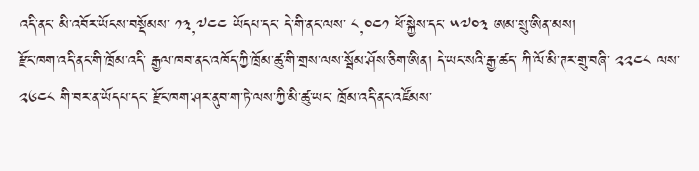འདི་ནང་ མི་འབོར་ཡོངས་བསྡོམས་ ༡༣,༧༤༤ ཡོདཔ་དང་ དེ་གི་ནང་ལས་ ༨,༠༤༡ ཕོ་སྐྱེས་དང་ ༥༧༠༣ ཨམ་སྲུ་ཨིན་མས།
རྫོང་ཁག་འདི་ནང་གི་ཁྲོམ་འདི་ རྒྱལ་ཁབ་ནང་འཁོད་ཀྱི་ཁྲོམ་ཚུ་གི་གྲས་ལས་སྦོམ་ཤོས་ཅིག་ཨིན། དེ་ཡང་སའི་རྒྱ་ཚད་ ཀི་ལོ་མི་ཊར་གྲུ་བཞི་ ༢༢༤༨ ལས་ ༢༦༤༨ གི་བར་ན་ཡོདཔ་དང་ རྫོང་ཁག་ཤར་ནུབ་ག་ཏེ་ལས་ཀྱི་མི་ཚུ་ཡང་ ཁྲོམ་འདི་ནང་འཛོམས་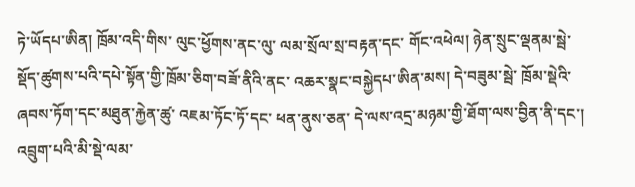ཏེ་ཡོདཔ་ཨིན། ཁྲོམ་འདི་གིས་ ལུང་ཕྱོགས་ནང་ལུ་ ལམ་སྲོལ་སྲ་བརྟན་དང་ གོང་འཕེལ། ཉེན་སྲུང་ལྡནམ་སྦེ་སྡོད་ཚུགས་པའི་དཔེ་སྟོན་གྱི་ཁྲོམ་ཅིག་བཟོ་ནིའི་ནང་ འཆར་སྣང་བསྐྱེདཔ་ཨིན་མས། དེ་བཟུམ་སྦེ་ ཁྲོམ་སྡེའི་ཞབས་ཏོག་དང་མཐུན་རྐྱེན་ཚུ་ འཇམ་ཏོང་ཏོ་དང་ ཕན་ནུས་ཅན་ དེ་ལས་འདྲ་མཉམ་གྱི་ཐོག་ལས་བྱིན་ནི་དང་། འབྲུག་པའི་མི་སྡེ་ལམ་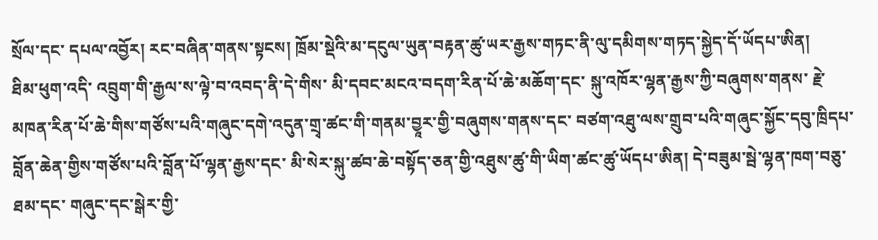སྲོལ་དང་ དཔལ་འབྱོར། རང་བཞིན་གནས་སྟངས། ཁྲོམ་སྡེའི་མ་དངུལ་ཡུན་བརྟན་ཚུ་ཡར་རྒྱས་གཏང་ནི་ལུ་དམིགས་གཏད་སྐྱེད་དོ་ཡོདཔ་ཨིན།
ཐིམ་ཕུག་འདི་ འབྲུག་གི་རྒྱལ་ས་ལྟེ་བ་འབད་ནི་དེ་གིས་ མི་དབང་མངའ་བདག་རིན་པོ་ཆེ་མཆོག་དང་ སྐུ་འཁོར་ལྷན་རྒྱས་ཀྱི་བཞུགས་གནས་ རྗེ་མཁན་རིན་པོ་ཆེ་གིས་གཙོས་པའི་གཞུང་དགེ་འདུན་གྲྭ་ཚང་གི་གནམ་བྱཱར་གྱི་བཞུགས་གནས་དང་ བཙག་འཐུ་ལས་གྲུབ་པའི་གཞུང་སྐྱོང་དབུ་ཁྲིདཔ་ བློན་ཆེན་གྱིས་གཙོས་པའི་བློན་པོ་ལྷན་རྒྱས་དང་ མི་སེར་སྐུ་ཚབ་ཆེ་བསྟོད་ཅན་གྱི་འཐུས་ཚུ་གི་ཡིག་ཚང་ཚུ་ཡོདཔ་ཨིན། དེ་བཟུམ་སྦེ་ལྷན་ཁག་བཅུ་ཐམ་དང་ གཞུང་དང་སྒེར་གྱི་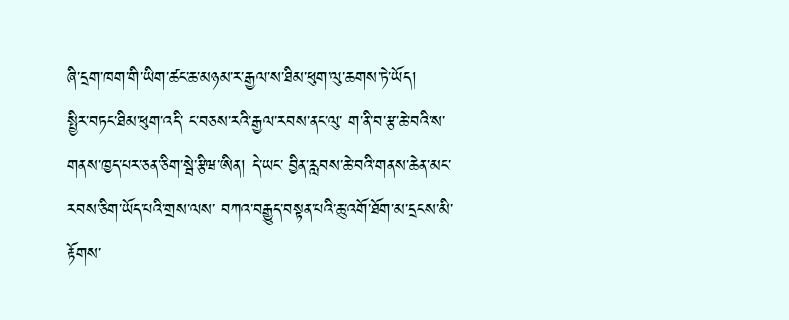ཞི་དྲག་ཁག་གི་ཡིག་ཚང་ཆ་མཉམ་ར་རྒྱལ་ས་ཐིམ་ཕུག་ལུ་ཆགས་ཏེ་ཡོད།
སྤྱིར་བཏང་ཐིམ་ཕུག་འདི་ ང་བཅས་རའི་རྒྱལ་རབས་ནང་ལུ་ ག་ནི་བ་རྩ་ཆེ་བའི་ས་གནས་ཁྱད་པར་ཅན་ཅིག་སྦེ་རྩིཝ་ཨིན། དེ་ཡང་ བྱིན་རླབས་ཆེ་བའི་གནས་ཆེན་མང་རབས་ཅིག་ཡོད་པའི་གྲས་ལས་ བཀའ་བརྒྱུད་བསྟན་པའི་ཆུ་འགོ་ཐོག་མ་དྲངས་མི་རྟོགས་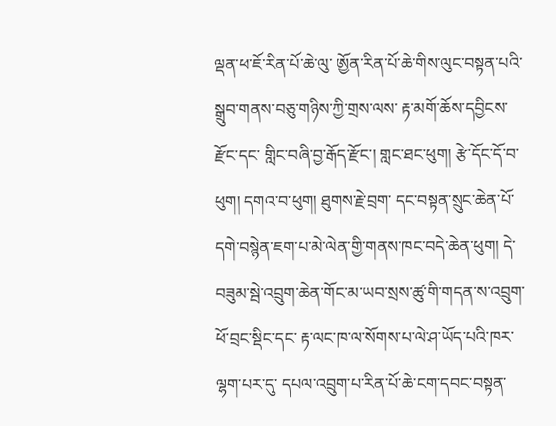ལྡན་ཕ་ཇོ་རིན་པོ་ཆེ་ལུ་ ཨྱོན་རིན་པོ་ཆེ་གིས་ལུང་བསྟན་པའི་སྒྲུབ་གནས་བཅུ་གཉིས་ཀྱི་གྲས་ལས་ རྟ་མགོ་ཆོས་དབྱིངས་རྫོང་དང་ གླིང་བཞི་བྱ་རྒོད་རྫོང་། གླང་ཐང་ཕུག། རྩེ་དོང་དོ་བ་ཕུག། དགའ་བ་ཕུག། ཐུགས་རྗེ་བྲག་ དང་བསྟན་སྲུང་ཆེན་པོ་དགེ་བསྙེན་ཇག་པ་མེ་ལེན་གྱི་གནས་ཁང་བདེ་ཆེན་ཕུག། དེ་བཟུམ་སྦེ་འབྲུག་ཆེན་གོང་མ་ཡབ་སྲས་ཚུ་གི་གདན་ས་འབྲུག་ཕོ་བྲང་སྡིང་དང་ རྟ་ལང་ཁ་ལ་སོགས་པ་ལེ་ཤ་ཡོད་པའི་ཁར་ ལྷག་པར་དུ་ དཔལ་འབྲུག་པ་རིན་པོ་ཆེ་ངག་དབང་བསྟན་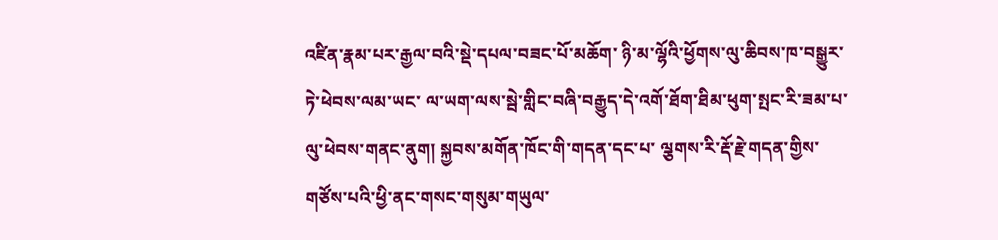འཛིན་རྣམ་པར་རྒྱལ་བའི་སྡེ་དཔལ་བཟང་པོ་མཆོག་ ཉི་མ་ལྷོའི་ཕྱོགས་ལུ་ཆིབས་ཁ་བསྒྱུར་ཏེ་ཕེབས་ལམ་ཡང་ ལ་ཡག་ལས་སྦེ་གླིང་བཞི་བརྒྱུད་དེ་འགོ་ཐོག་ཐིམ་ཕུག་སྤང་རི་ཟམ་པ་ལུ་ཕེབས་གནང་ནུག། སྐྱབས་མགོན་ཁོང་གི་གདན་དང་པ་ ལྕགས་རི་རྡོ་རྗེ་གདན་གྱིས་གཙོས་པའི་ཕྱི་ནང་གསང་གསུམ་གཡུལ་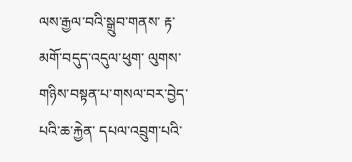ལས་རྒྱལ་བའི་སྒྲུབ་གནས་ རྟ་མགོ་བདུད་འདུལ་ཕུག་ ལུགས་གཉིས་བསྟན་པ་གསལ་བར་བྱེད་པའི་ཆ་རྐྱེན་ དཔལ་འབྲུག་པའི་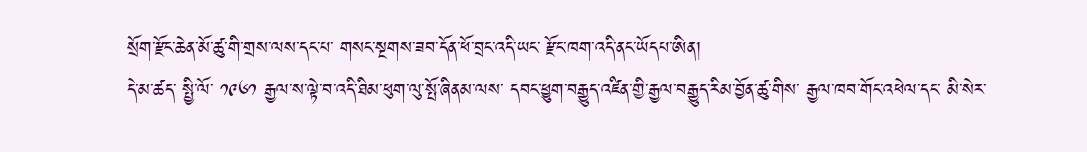སྲོག་རྫོང་ཆེན་མོ་ཚུ་གི་གྲས་ལས་དང་པ་ གསང་སྔགས་ཟབ་དོན་ཕོ་བྲང་འདི་ཡང་ རྫོང་ཁག་འདི་ནང་ཡོདཔ་ཨིན།
དེ་མ་ཚད་ སྤྱི་ལོ་ ༡༩༦༡ རྒྱལ་ས་ལྟེ་བ་འདི་ཐིམ་ཕུག་ལུ་སྤོ་ཞིནམ་ལས་ དབང་ཕྱུག་བརྒྱུད་འཛིན་གྱི་རྒྱལ་བརྒྱུད་རིམ་བྱོན་ཚུ་གིས་ རྒྱལ་ཁབ་གོང་འཕེལ་དང་ མི་སེར་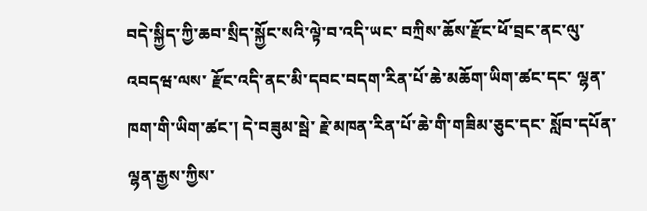བདེ་སྐྱིད་ཀྱི་ཆབ་སྲིད་སྐྱོང་སའི་ལྟེ་བ་འདི་ཡང་ བཀྲིས་ཆོས་རྫོང་ཕོ་བྲང་ནང་ལུ་འབདཝ་ལས་ རྫོང་འདི་ནང་མི་དབང་བདག་རིན་པོ་ཆེ་མཆོག་ཡིག་ཚང་དང་ ལྷན་ཁག་གི་ཡིག་ཚང་། དེ་བཟུམ་སྦེ་ རྗེ་མཁན་རིན་པོ་ཆེ་གི་གཟིམ་ཅུང་དང་ སློབ་དཔོན་ལྷན་རྒྱས་ཀྱིས་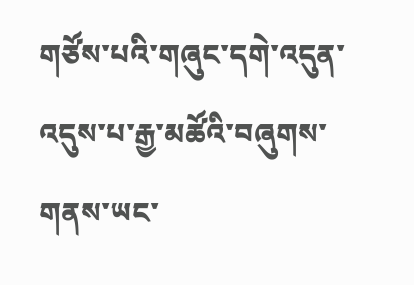གཙོས་པའི་གཞུང་དགེ་འདུན་འདུས་པ་རྒྱ་མཚོའི་བཞུགས་གནས་ཡང་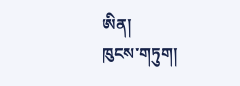ཨིན།
ཁུངས་གཏུག།